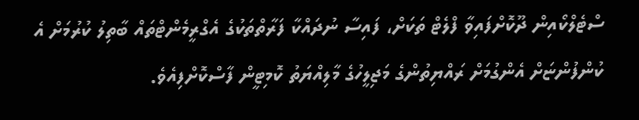ސްޓެލްކޯއިން ދޫކޮށްފައިވާ ފްލެޓް ތަކަށް، ފައިސާ ނުދައްކާ ފަރާތްތަކުގެ އެގްރީމެންޓްތައް ބާތިލު ކުރުމަށް އެ ކުންފުންޏަށް އެންގުމަށް ރައްޔިތުންގެ މަޖިލީހުގެ މާލިއްޔަތު ކޮމިޓީން ފާސްކޮށްފިއެވެ.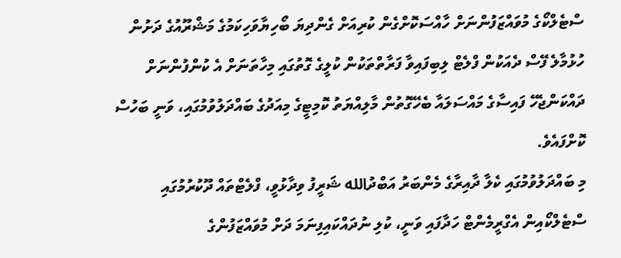ސްޓެލްކޯގެ މުވައްޒަފުންނަށް ހާއްސަކޮށްގެން ކުރިއަށް ގެންދިޔަ ބޯހިޔާވަހިކަމުގެ މަޝްރޫއުގެ ދަށުން ހުޅުމާލެ ފޭސް ދެއަކުން ފްލެޓް ލިބިފައިވާ ފަރާތްތަކުން ކުލީގެ ގޮތުގައި މިހާތަނަށް އެ ކުންފުންނަށް ދައްކަންޖެހޭ ފައިސާގެ މައްސަލައާ ބެހޭގޮތުން މާލިއްޔަތު ކޮމިޓީގެ މިއަދުގެ ބައްދަލުވުމުގައި، ވަނީ ބަހުސް ކޮށްފައެވެ.
މި ބައްދަލުވުމުގައި ކެލާ ދާއިރާގެ މެންބަރު އަބްދުالله ޝަރީފު ވިދާޅުވީ، ފްލެޓްތައް ދޫކުރުމުގައި ސްޓެލްކޯއިން އެގްރީމެންޓް ހަދާފައި ވަނީ، ކުލި ނުދައްކައިފިނަމަ ދަށް މުވައްޒަފުންގެ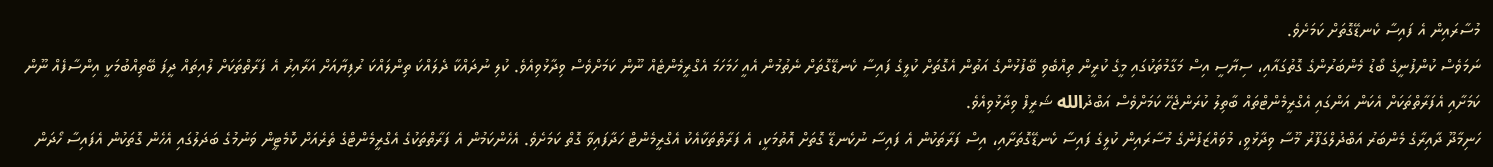މުސާރައިން އެ ފައިސާ ކެނޑޭގޮތަށް ކަމަށެވެ.
ނަމަވެސް ކުންފުނީގެ ބޯޑު މެންބަރުންގެ ގޮތުގައާއި، ސިޔާސީ އިސް މަގާމުތަކުގައި މީގެ ކުރީން ތިއްބެވި ބޭފުޅުންގެ އަތުން އެގޮތަށް ކުލީގެ ފައިސާ ކެނޑޭގޮތަށް ނެތުމުން އެއީ ހަމަހަމަ އެގްރީމެންޓެއް ނޫން ކަމަށްވެސް ވިދާޅުވިއެވެ. ކުލި ނުދައްކާ ދެލައްކަ ތިންލައްކަ ރުފިޔާއަށް އަރާއިރު އެ ފަރާތްތަކަށް ލުއިތައް ދީފަ ބޭތިއްބުމަކީ އިންސާފެއް ނޫން ކަމަށާއި އެފަރާތްތަކަށް އެކަން އަންގައި އެގްރީމެންޓްތައް ބާތިލު ކުރަންޖެހޭ ކަމަށްވެސް އަބްދުالله ޝަރީފް ވިދާޅުވިއެވެ.
ހަނިމާދޫ ދާއިރާގެ މެންބަރު އަބްދުލްގަފޫރު މޫސާ ވިދާޅުވީ، މުވައްޒަފުންގެ މުސާރައިން ކުލީގެ ފައިސާ ކެނޑޭގޮތަށާއި، އިސް ފަރާތަކުން އެ ފައިސާ ނުކެނޑޭ ގޮތަށް އޮތުމަކީ، އެ ފަރާތްތަކާއެކު އެގްރީމެންޓް ހަދާފައިވާ ގޮތް ކަމަށެވެ. އެހެންކަމުން އެ ފަރާތްތަކުގެ އެގްރީމެންޓްގެ ތެރެއަށް ކޮމެޓީން ވަނުމުގެ ބަދަލުގައި އެހެން ގޮތަކުން އެފައިސާ ހޯދަން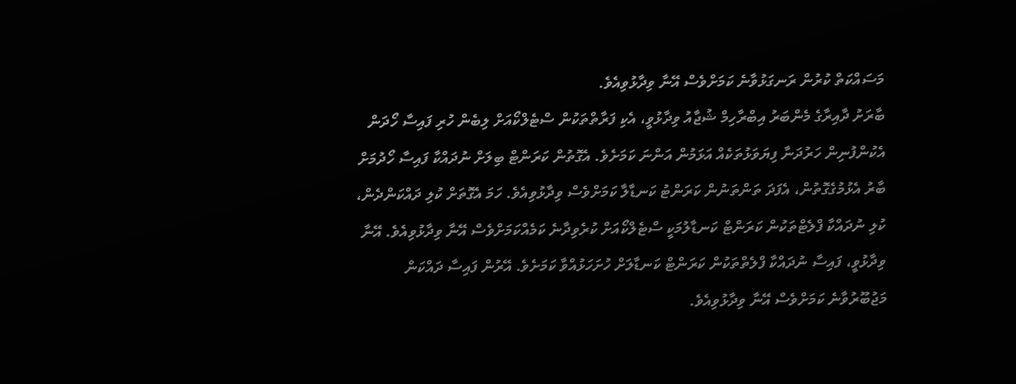މަސައްކަތް ކުރުން ރަނގަޅުވާނެ ކަމަށްވެސް އޭނާ ވިދާޅުވިއެވެ.
ބާރަށު ދާއިރާގެ މެންބަރު އިބްރާހިމް ޝުޖާއު ވިދާޅުވީ، އެކި ފަރާތްތަކުން ސްޓެލްކޯއަށް ލިބެން ހުރި ފައިސާ ހޯދަން އެކުންފުނިން ހަރުދަނާ ފިޔަވަޅުތަކެއް އަޅަމުން އަންނަ ކަމަށެވެ. އެގޮތުން ކަރަންޓް ބިލަށް ނުދައްކާ ފައިސާ ހޯދުމަށް ބާރު އެޅުމުގެގޮތުން، އެފަދަ ތަންތަނުން ކަރަންޓު ކަނޑާލާ ކަމަށްވެސް ވިދާޅުވިއެވެ. ހަމަ އެގޮތަށް ކުލި ދައްކަންދެން، ކުލި ނުދައްކާ ފްލެޓްތަކުން ކަރަންޓް ކަނޑާލުމަކީ ސްޓެލްކޯއަށް ކުރެވިދާނެ ކަމެއްކަމަށްވެސް އޭނާ ވިދާޅުވިއެވެ. އޭނާ ވިދާޅުވީ، ފައިސާ ނުދައްކާ ފްލެތްތަކުން ކަރަންޓް ކަނޑާލަށް ހުށަހަޅުއްވާ ކަމަށެވެ. އޭރުން ފައިސާ ދައްކަން މަޖުބޫރުވާނެ ކަމަށްވެސް އޭނާ ވިދާޅުވިއެވެ.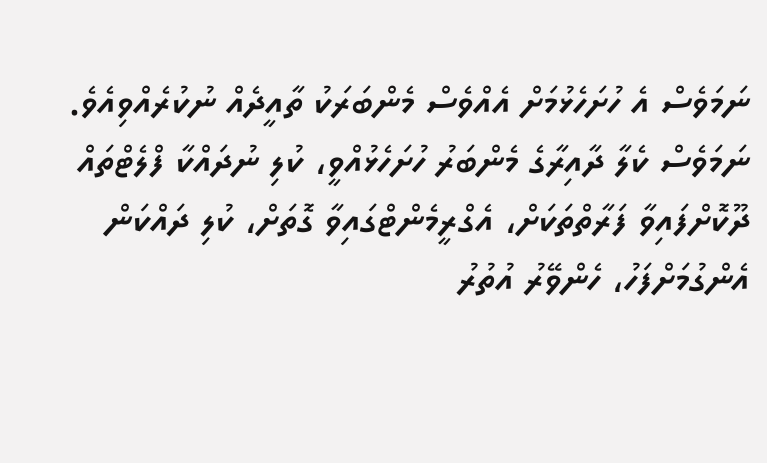ނަމަވެސް އެ ހުށަހެޅުމަށް އެއްވެސް މެންބަރަކު ތާއީދެއް ނުކުރެއްވިއެވެ.
ނަމަވެސް ކެލާ ދާއިރާގެ މެންބަރު ހުށަހެޅުއްވީ، ކުލި ނުދައްކާ ފްލެޓްތައް ދޫކޮށްފައިވާ ފަރާތްތަކަށް، އެގްރީމެންޓްގައިވާ ގޮތަށް، ކުލި ދައްކަން އެންގުމަށްފަހު، ހެންވޭރު އުތުރު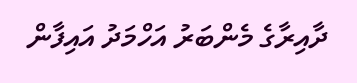ދާއިރާގެ މެންބަރު އަހްމަދު އައިފާން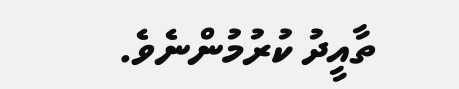ތާއީދު ކުރުމުންނެވެ.